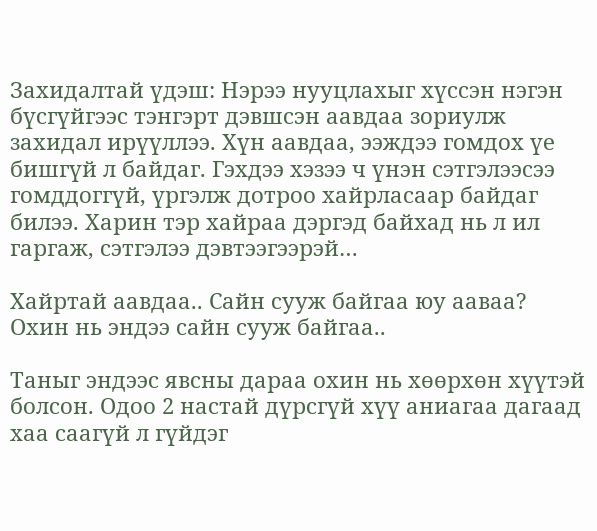Захидалтай үдэш: Нэрээ нууцлахыг хүссэн нэгэн бүсгүйгээс тэнгэрт дэвшсэн аавдаа зориулж захидал ирүүллээ. Хүн аавдаа, ээждээ гомдох үе бишгүй л байдаг. Гэхдээ хэзээ ч үнэн сэтгэлээсээ гомддоггүй, үргэлж дотроо хайрласаар байдаг билээ. Харин тэр хайраа дэргэд байхад нь л ил гаргаж, сэтгэлээ дэвтээгээрэй…

Хайртай аавдаа.. Сайн сууж байгаа юу ааваа? Охин нь эндээ сайн сууж байгаа..

Таныг эндээс явсны дараа охин нь хөөрхөн хүүтэй болсон. Одоо 2 настай дүрсгүй хүү аниагаа дагаад хаа саагүй л гүйдэг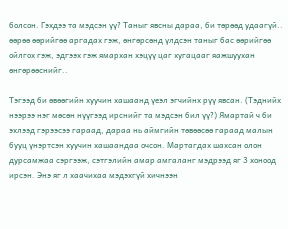болсон. Гэхдээ та мэдсэн үү? Таныг явсны дараа, би төрөөд удаагүй.. өөрөө өөрийгөө аргадах гэж, өнгөрсөнд үлдсэн таныг бас өөрийгөө ойлгох гэж, эдгээх гэж ямархан хэцүү цаг хугацааг яажшуухан өнгөрөөснийг..

Тэгээд би өвөөгийн хуучин хашаанд үеэл эгчийнх рүү явсан. (Тэднийх нээрээ нэг мөсөн нүүгээд ирснийг та мэдсэн бил үү?) Ямартай ч би эхлээд гэрээсээ гараад, дараа нь аймгийн төвөөсөө гараад малын бууц үнэртсэн хуучин хашаандаа очсон. Мартагдах шахсан олон дурсамжаа сэргээж, сэтгэлийн амар амгаланг мэдрээд яг 3 хоноод ирсэн. Энэ яг л хаачихаа мэдэхгүй хичнээн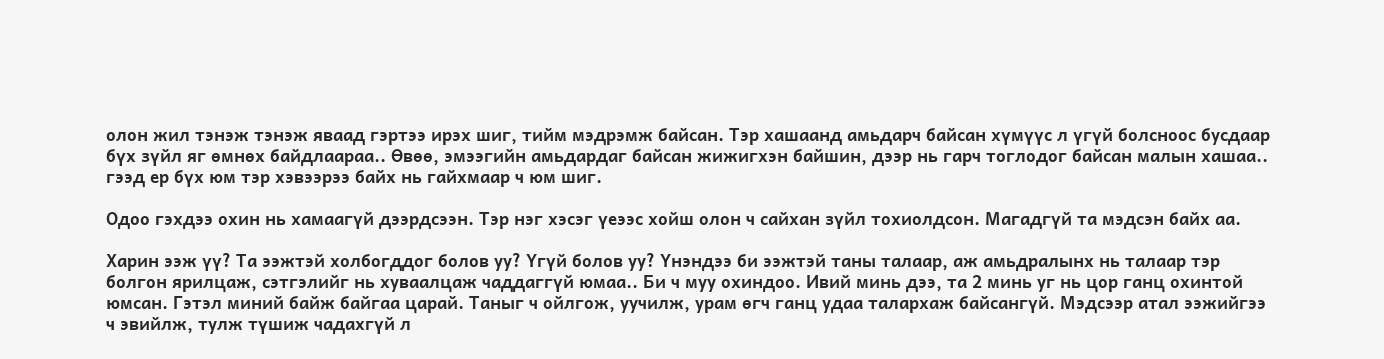олон жил тэнэж тэнэж яваад гэртээ ирэх шиг, тийм мэдрэмж байсан. Тэр хашаанд амьдарч байсан хүмүүс л үгүй болсноос бусдаар бүх зүйл яг өмнөх байдлаараа.. Өвөө, эмээгийн амьдардаг байсан жижигхэн байшин, дээр нь гарч тоглодог байсан малын хашаа.. гээд ер бүх юм тэр хэвээрээ байх нь гайхмаар ч юм шиг.

Одоо гэхдээ охин нь хамаагүй дээрдсээн. Тэр нэг хэсэг үеээс хойш олон ч сайхан зүйл тохиолдсон. Магадгүй та мэдсэн байх аа.

Харин ээж үү? Та ээжтэй холбогддог болов уу? Үгүй болов уу? Үнэндээ би ээжтэй таны талаар, аж амьдралынх нь талаар тэр болгон ярилцаж, сэтгэлийг нь хуваалцаж чаддаггүй юмаа.. Би ч муу охиндоо. Ивий минь дээ, та 2 минь уг нь цор ганц охинтой юмсан. Гэтэл миний байж байгаа царай. Таныг ч ойлгож, уучилж, урам өгч ганц удаа талархаж байсангүй. Мэдсээр атал ээжийгээ ч эвийлж, тулж түшиж чадахгүй л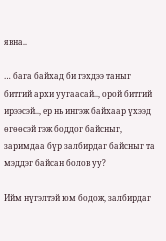явна..

… бага байхад би гэхдээ таныг битгий архи уугаасай.., орой битгий ирээсэй.., ер нь ингэж байхаар үхээд өгөөсэй гэж боддог байсныг, заримдаа бүр залбирдаг байсныг та мэддэг байсан болов уу?

Ийм нүгэлтэй юм бодож, залбирдаг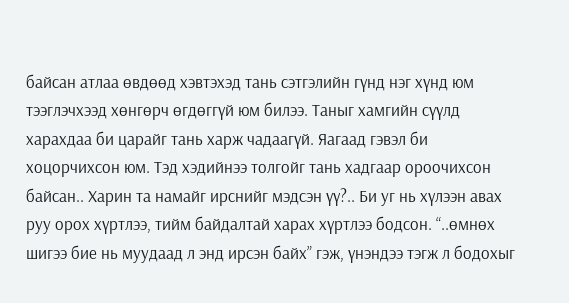байсан атлаа өвдөөд хэвтэхэд тань сэтгэлийн гүнд нэг хүнд юм тээглэчхээд хөнгөрч өгдөггүй юм билээ. Таныг хамгийн сүүлд харахдаа би царайг тань харж чадаагүй. Яагаад гэвэл би хоцорчихсон юм. Тэд хэдийнээ толгойг тань хадгаар ороочихсон байсан.. Харин та намайг ирснийг мэдсэн үү?.. Би уг нь хүлээн авах руу орох хүртлээ, тийм байдалтай харах хүртлээ бодсон. “..өмнөх шигээ бие нь муудаад л энд ирсэн байх” гэж, үнэндээ тэгж л бодохыг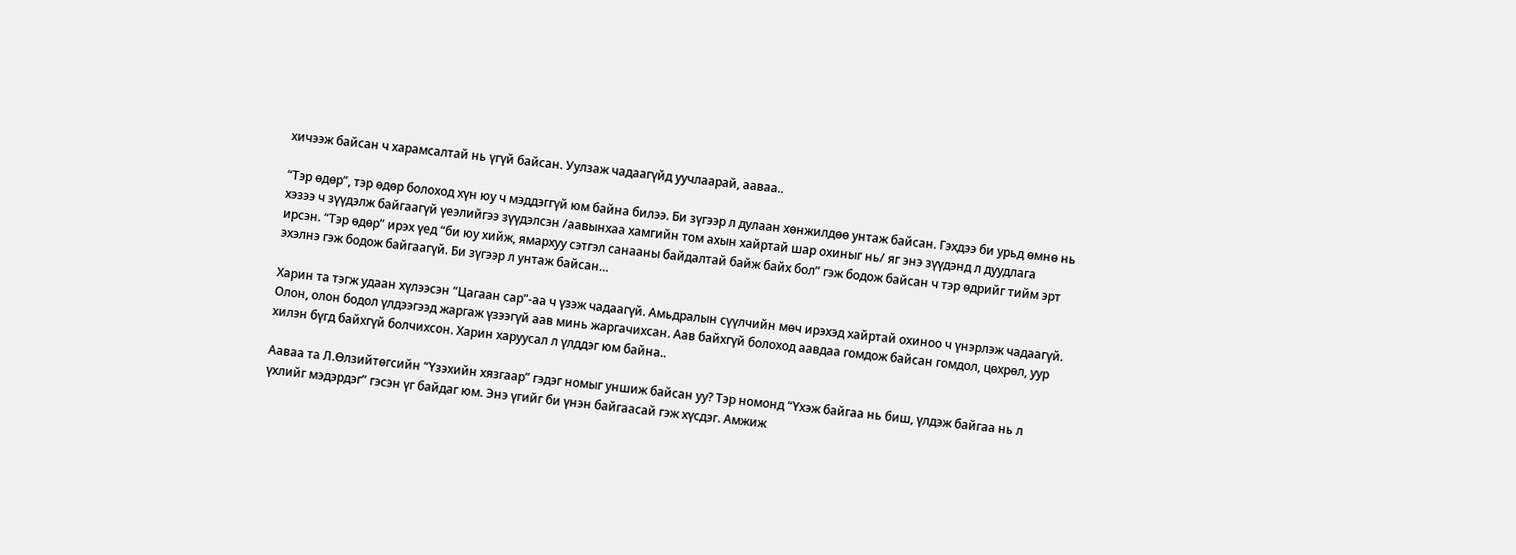хичээж байсан ч харамсалтай нь үгүй байсан. Уулзаж чадаагүйд уучлаарай, ааваа..

“Тэр өдөр”, тэр өдөр болоход хүн юу ч мэддэггүй юм байна билээ. Би зүгээр л дулаан хөнжилдөө унтаж байсан. Гэхдээ би урьд өмнө нь хэзээ ч зүүдэлж байгаагүй үеэлийгээ зүүдэлсэн /аавынхаа хамгийн том ахын хайртай шар охиныг нь/ яг энэ зүүдэнд л дуудлага ирсэн. “Тэр өдөр” ирэх үед “би юу хийж, ямархуу сэтгэл санааны байдалтай байж байх бол” гэж бодож байсан ч тэр өдрийг тийм эрт эхэлнэ гэж бодож байгаагүй. Би зүгээр л унтаж байсан…

Харин та тэгж удаан хүлээсэн “Цагаан сар”-аа ч үзэж чадаагүй. Амьдралын сүүлчийн мөч ирэхэд хайртай охиноо ч үнэрлэж чадаагүй. Олон, олон бодол үлдээгээд жаргаж үзээгүй аав минь жаргачихсан. Аав байхгүй болоход аавдаа гомдож байсан гомдол, цөхрөл, уур хилэн бүгд байхгүй болчихсон. Харин харуусал л үлддэг юм байна..

Ааваа та Л.Өлзийтөгсийн “Үзэхийн хязгаар” гэдэг номыг уншиж байсан уу? Тэр номонд “Үхэж байгаа нь биш, үлдэж байгаа нь л үхлийг мэдэрдэг” гэсэн үг байдаг юм. Энэ үгийг би үнэн байгаасай гэж хүсдэг. Амжиж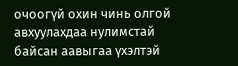очоогүй охин чинь олгой авхуулахдаа нулимстай байсан аавыгаа үхэлтэй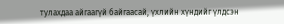тулахдаа айгаагүй байгаасай, үхлийн хүндийг үлдсэн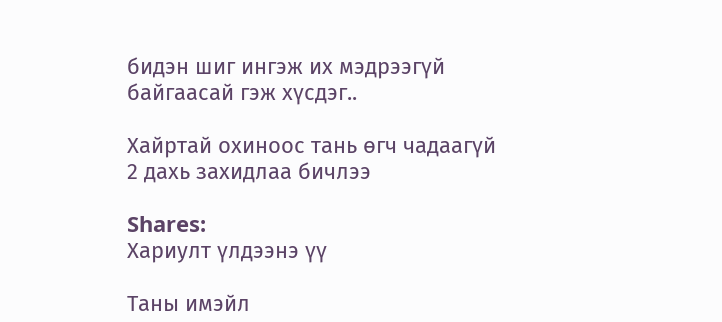бидэн шиг ингэж их мэдрээгүй байгаасай гэж хүсдэг..

Хайртай охиноос тань өгч чадаагүй 2 дахь захидлаа бичлээ

Shares:
Хариулт үлдээнэ үү

Таны имэйл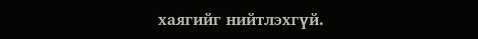хаягийг нийтлэхгүй.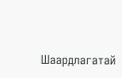Шаардлагатай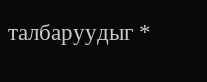талбаруудыг *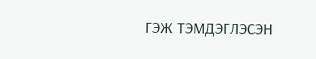гэж тэмдэглэсэн